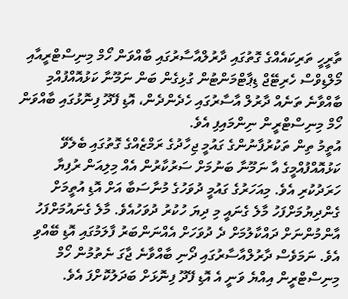ތާރީހީ ތަރިކައެއްގެ ގޮތުގައި ދާރުލްއާސާރުގައި ބާއްވަން ހޯމް މިނިސްޓްރީއާއި މޯލްޑިވްސް ހެރިޓޭޖް ޑިޕާޓްމަންޓުން ގުޅިގެން ބަން ނަމޫނާ ކަޅުއޮއްފުއްމި ބާއްވާނެ ތަނެއް ދާރުލް އާސާރުގައި ހެދެންދެން، އޮޑި ފޭދޫ ފިނޮޅުގައި ބާއްވަން ހޯމް މިނިސްޓްރީން ނިންމައިފި އެވެ.
އުތީމު ތިން ތަކުރުފާނުންގެ ގައުމީ ޖިހާދުގެ ރަމްޒެއްގެ ގޮތުގައި ބެލެވޭ ކަޅުއޮއްފުއްމީގެ އާ ނަމޫނާ ބަނުމަށް ސަރުކާރުން އެއް މިލިއަން ރުފިޔާ ހަރަދުކުރި އެވެ. މިއަހަރުގެ ގައުމީ ދުވަހުގެ މުނާސަބާ އަށް އޮޑި އުތީމަށް ގެންދިޔުމަށްފަހު މާލެ ގެނައީ މި ދިޔަ ހުކުރު ދުވަހުއެވެ. މާލެ ގެނައުމަށްފަހު އާންމުންނަށް ދައްކާލުމަށް ދެ ދުވަހަށް އެއްނަންބަރު ފާލަމުގައި އޮޑި ބޭއްވި އެވެ. ނަމަވެސް ދާރުލްއާސާރުގައި ދޯނި ބާއްވާނެ ޖާގަ ނެތުމުން ހޯމް މިނިސްޓްރީން އިއްޔެ ވަނީ އެ އޮޑި ފޭދޫ ފިނޮޅަށް ބަދަލުކޮށްފަ އެވެ.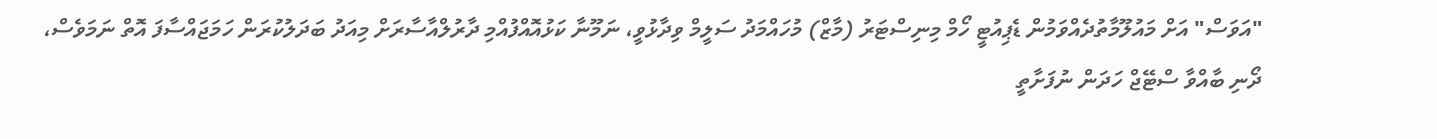"އަވަސް" އަށް މައުލޫމާތުދެއްވަމުން ޑެޕިއުޓީ ހޯމް މިނިސްޓަރު (މާޒް) މުހައްމަދު ސަލީމް ވިދާޅުވީ، ނަމޫނާ ކަޅުއޮއްފުއްމި ދާރުލްއާސާރަށް މިއަދު ބަދަލުކުރަން ހަމަޖައްސާފަ އޮތް ނަމަވެސް، ދޯނި ބާއްވާ ސްޓޭޖް ހަދަން ނުފަށާތީ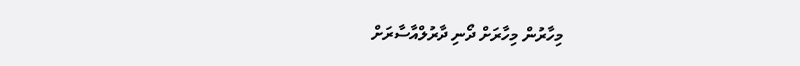މިހާރުން މިހާރަށް ދޯނި ދާރުލްއާސާރަށް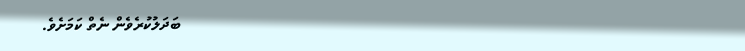ބަދަލުކުރެވެން ނެތް ކަމަށެވެ.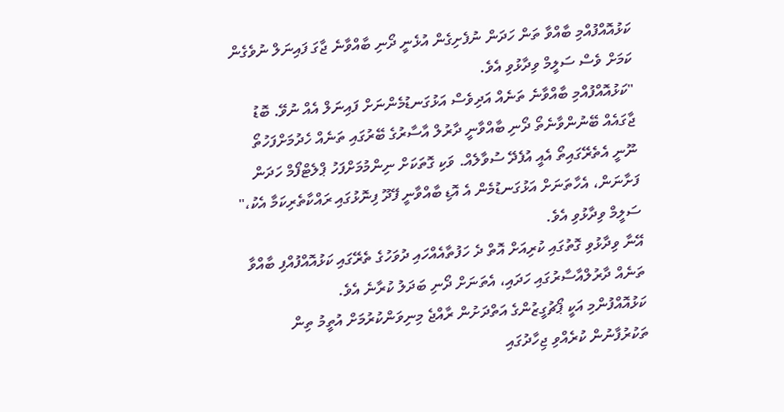ކަޅުއޮއްފުއްމި ބާއްވާ ތަން ހަދަން ނުފެށިގެން އުޅެނީ ދޯނި ބާއްވާނެ ޖާގަ ފައިނަލް ނުވެގެން ކަމަށް ވެސް ސަލީމް ވިދާޅުވި އެވެ.
"ކަޅުއޮއްފުއްމި ބާއްވާނެ ތަނެއް އަދިވެސް އަޅުގަނޑުމެންނަށް ފައިނަލް އެއް ނުވޭ. ބޮޑު ޖާގައެއް ބޭނުންވާނެތޯ ދޯނި ބާއްވާނީ ދާރުލް އާސާރުގެ ބޭރުގައި ތަނެއް ހެދުމަށްފަހުތޯ ނޫނީ އެތެރޭގައިތޯ އެއީ އުފެދޭ ސުވާލެއް. ވަކި ގޮތަކަށް ނިންމުމަށްފަހު ޕްލެޓްފޯމް ހަދަން ފަށާނަން، އެހާތަނަށް އަޅުގަނޑުމެން އެ އޮޑި ބާއްވާނީ ފޭދޫ ފިނޮޅުގައި ރައްކާތެރިކަމާ އެކު،" ސަލީމް ވިދާޅުވި އެވެ.
އޭނާ ވިދާޅުވި ގޮތުގައި ކުރިއަށް އޮތް ދެ ހަފުތާއެއްހައި ދުވަހުގެ ތެރޭގައި ކަޅުއޮއްފުއްފި ބާއްވާ ތަނެއް ދާރުލްއާސާރުގައި ހަދައި، އެތަނަށް ދޯނި ބަދަލު ކުރާނެ އެވެ.
ކަޅުއޮއްފުންމި އަކީ ޕޯޗުގީޒުންގެ އަތްދަށުން ރާއްޖެ މިނިވަންކުރުމަށް އުތީމު ތިން ތަކުރުފާނުން ކުރެއްވި ޖިހާދުގައި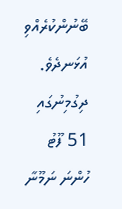ބޭނުންކުރެއްވި އުޅަނދެވެ. ދިގުމިނުގައި 51 ފޫޓު ހުންނަ ނަމޫނާ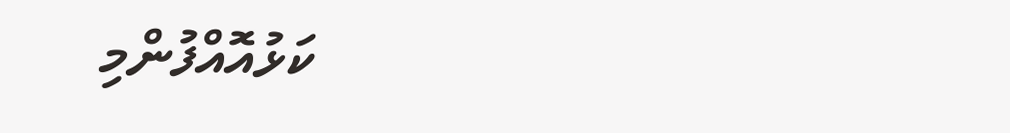ކަޅުއޮއްފުންމި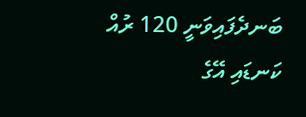ބަނދެފައިވަނީ 120 ރުއް ކަނޑައި އޭގެ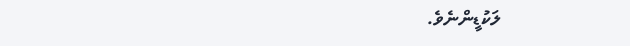ލަކުޑީންނެވެ.